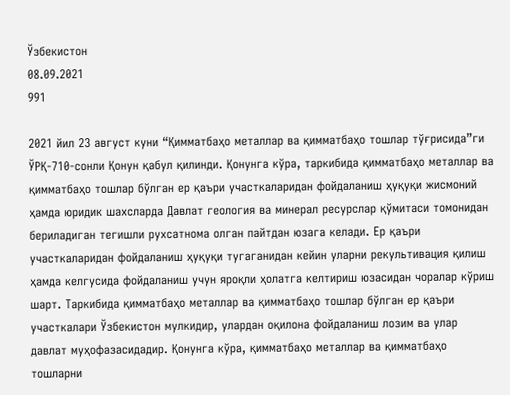Ўзбекистон
08.09.2021
991

2021 йил 23 август куни “Қимматбаҳо металлар ва қимматбаҳо тошлар тўғрисида”ги ЎРҚ-710-сонли Қонун қабул қилинди. Қонунга кўра, таркибида қимматбаҳо металлар ва қимматбаҳо тошлар бўлган ер қаъри участкаларидан фойдаланиш ҳуқуқи жисмоний ҳамда юридик шахсларда Давлат геология ва минерал ресурслар қўмитаси томонидан бериладиган тегишли рухсатнома олган пайтдан юзага келади. Ер қаъри участкаларидан фойдаланиш ҳуқуқи тугаганидан кейин уларни рекультивация қилиш ҳамда келгусида фойдаланиш учун яроқли ҳолатга келтириш юзасидан чоралар кўриш шарт. Таркибида қимматбаҳо металлар ва қимматбаҳо тошлар бўлган ер қаъри участкалари Ўзбекистон мулкидир, улардан оқилона фойдаланиш лозим ва улар давлат муҳофазасидадир. Қонунга кўра, қимматбаҳо металлар ва қимматбаҳо тошларни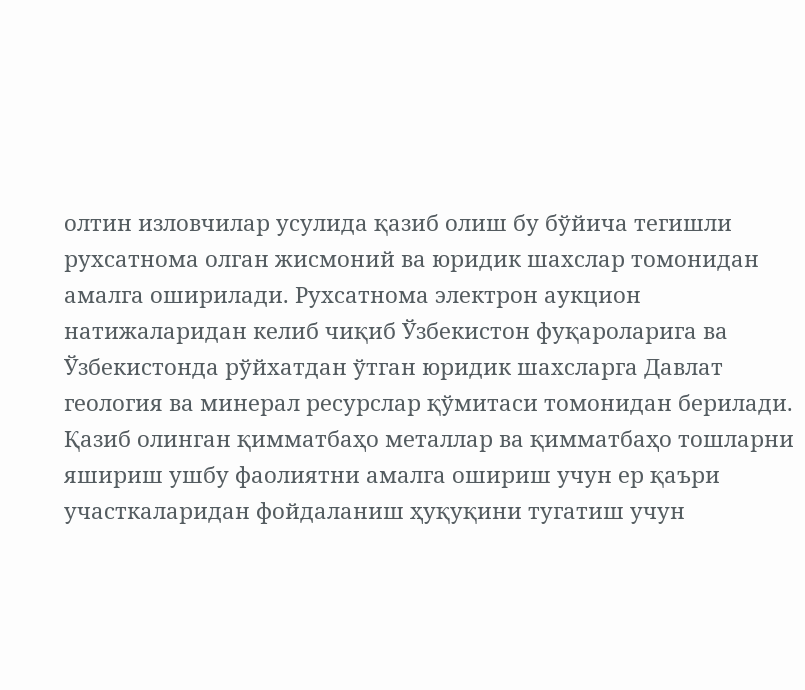олтин изловчилар усулида қазиб олиш бу бўйича тегишли рухсатнома олган жисмоний ва юридик шахслар томонидан амалга оширилади. Рухсатнома электрон аукцион натижаларидан келиб чиқиб Ўзбекистон фуқароларига ва Ўзбекистонда рўйхатдан ўтган юридик шахсларга Давлат геология ва минерал ресурслар қўмитаси томонидан берилади. Қазиб олинган қимматбаҳо металлар ва қимматбаҳо тошларни яшириш ушбу фаолиятни амалга ошириш учун ер қаъри участкаларидан фойдаланиш ҳуқуқини тугатиш учун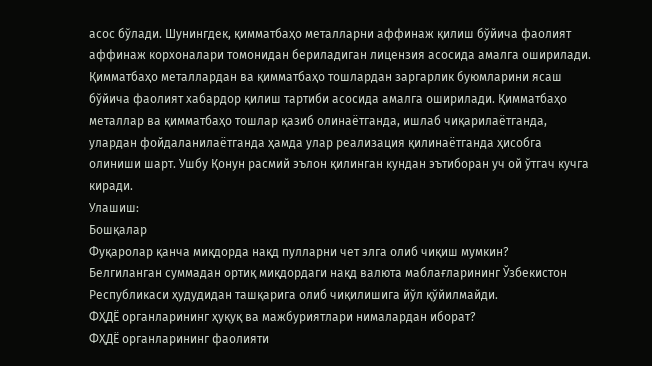асос бўлади. Шунингдек, қимматбаҳо металларни аффинаж қилиш бўйича фаолият аффинаж корхоналари томонидан бериладиган лицензия асосида амалга оширилади. Қимматбаҳо металлардан ва қимматбаҳо тошлардан заргарлик буюмларини ясаш бўйича фаолият хабардор қилиш тартиби асосида амалга оширилади. Қимматбаҳо металлар ва қимматбаҳо тошлар қазиб олинаётганда, ишлаб чиқарилаётганда, улардан фойдаланилаётганда ҳамда улар реализация қилинаётганда ҳисобга олиниши шарт. Ушбу Қонун расмий эълон қилинган кундан эътиборан уч ой ўтгач кучга киради.
Улашиш:
Бошқалар
Фуқаролар қанча миқдорда нақд пулларни чет элга олиб чиқиш мумкин?
Белгиланган суммадан ортиқ миқдордаги нақд валюта маблағларининг Ўзбекистон Республикаси ҳудудидан ташқарига олиб чиқилишига йўл қўйилмайди.
ФҲДЁ органларининг ҳуқуқ ва мажбуриятлари нималардан иборат?
ФҲДЁ органларининг фаолияти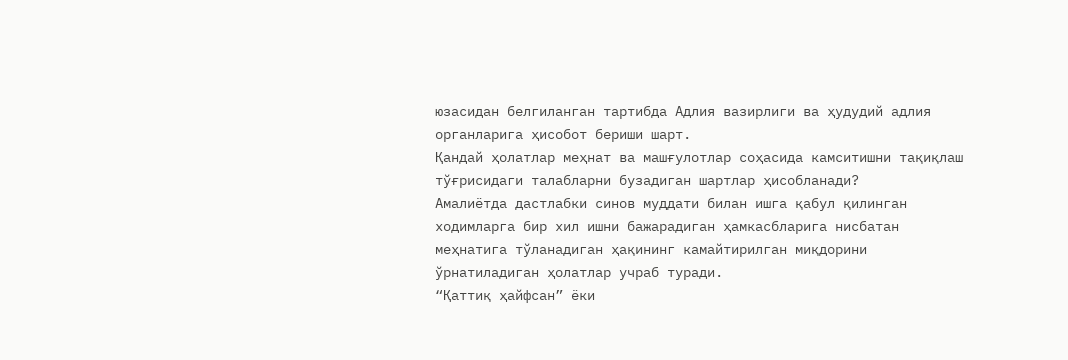юзасидан белгиланган тартибда Адлия вазирлиги ва ҳудудий адлия органларига ҳисобот бериши шарт.
Қандай ҳолатлар меҳнат ва машғулотлар соҳасида камситишни тақиқлаш тўғрисидаги талабларни бузадиган шартлар ҳисобланади?
Амалиётда дастлабки синов муддати билан ишга қабул қилинган ходимларга бир хил ишни бажарадиган ҳамкасбларига нисбатан меҳнатига тўланадиган ҳақининг камайтирилган миқдорини ўрнатиладиган ҳолатлар учраб туради.
“Қаттиқ ҳайфсан” ёки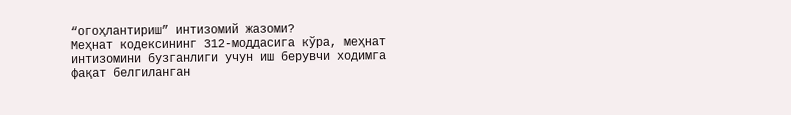“огоҳлантириш” интизомий жазоми?
Меҳнат кодексининг 312-моддасига кўра, меҳнат интизомини бузганлиги учун иш берувчи ходимга фақат белгиланган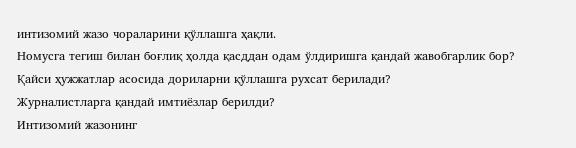интизомий жазо чораларини қўллашга ҳақли.
Номусга тегиш билан боғлиқ ҳолда қасддан одам ўлдиришга қандай жавобгарлик бор?
Қайси ҳужжатлар асосида дориларни қўллашга рухсат берилади?
Журналистларга қандай имтиёзлар берилди?
Интизомий жазонинг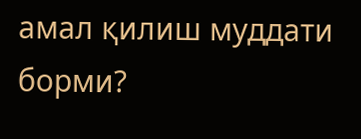амал қилиш муддати борми?